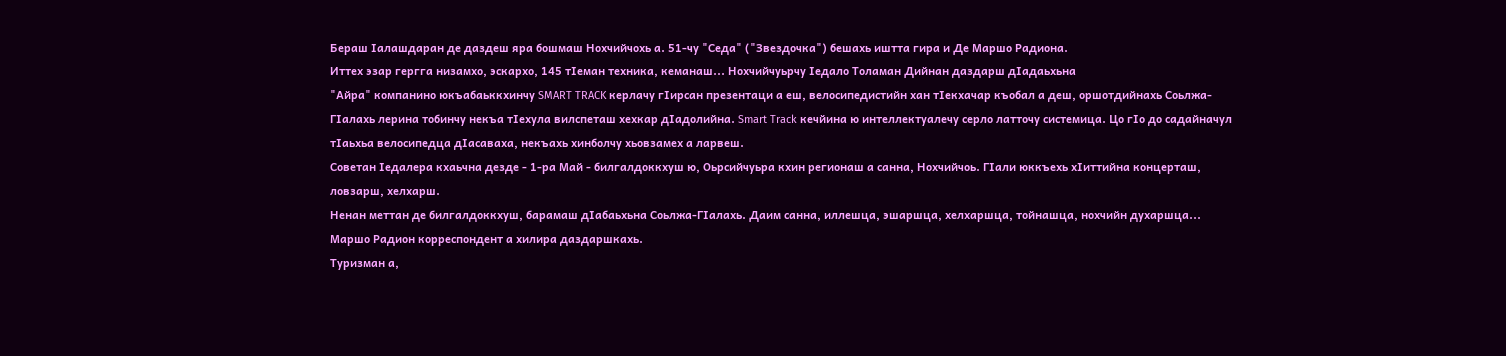Бераш Iалашдаран де даздеш яра бошмаш Нохчийчохь а. 51-чу "Седа" ("Звездочка") бешахь иштта гира и Де Маршо Радиона.
Иттех эзар гергга низамхо, эскархо, 145 тIеман техника, кеманаш... Нохчийчуьрчу Iедало Толаман Дийнан даздарш дIадаьхьна
"Айра" компанино юкъабаьккхинчу SMART TRACK керлачу гIирсан презентаци а еш, велосипедистийн хан тIекхачар къобал а деш, оршотдийнахь Соьлжа-ГIалахь лерина тобинчу некъа тIехула вилспеташ хехкар дIадолийна. Smart Track кечйина ю интеллектуалечу серло латточу системица. Цо гIо до садайначул тIаьхьа велосипедца дIасаваха, некъахь хинболчу хьовзамех а ларвеш.
Советан Iедалера кхаьчна дезде - 1-ра Май - билгалдоккхуш ю, Оьрсийчуьра кхин регионаш а санна, Нохчийчоь. ГIали юккъехь хIиттийна концерташ, ловзарш, хелхарш.
Ненан меттан де билгалдоккхуш, барамаш дIабаьхьна Соьлжа-ГIалахь. Даим санна, иллешца, эшаршца, хелхаршца, тойнашца, нохчийн духаршца... Маршо Радион корреспондент а хилира даздаршкахь.
Туризман а,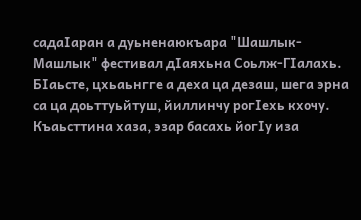садаIаран а дуьненаюкъара "Шашлык-Машлык" фестивал дIаяхьна Соьлж-ГIалахь.
БIаьсте, цхьаьнгге а деха ца дезаш, шега эрна са ца доьттуьйтуш, йиллинчу рогIехь кхочу. Къаьсттина хаза, эзар басахь йогIу иза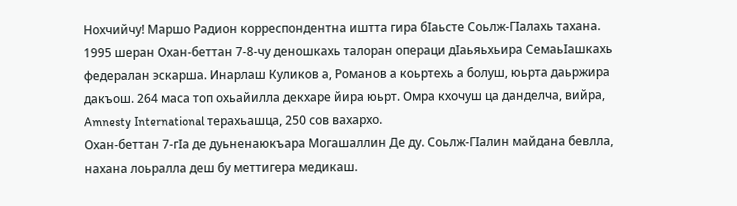Нохчийчу! Маршо Радион корреспондентна иштта гира бIаьсте Соьлж-ГIалахь тахана.
1995 шеран Охан-беттан 7-8-чу деношкахь талоран операци дIаьяьхьира СемаьIашкахь федералан эскарша. Инарлаш Куликов а, Романов а коьртехь а болуш, юьрта даьржира дакъош. 264 маса топ охьайилла декхаре йира юьрт. Омра кхочуш ца данделча, вийра, Amnesty International терахьашца, 250 сов вахархо.
Охан-беттан 7-гIа де дуьненаюкъара Могашаллин Де ду. Соьлж-ГIалин майдана бевлла, нахана лоьралла деш бу меттигера медикаш.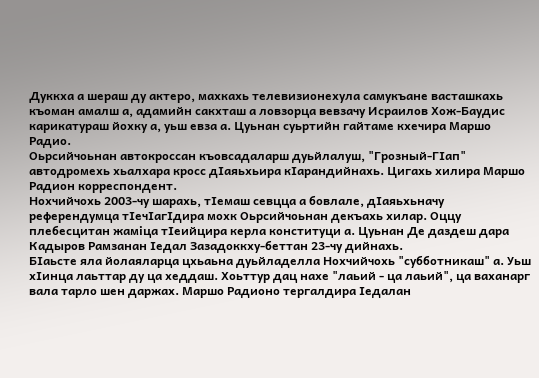Дуккха а шераш ду актеро, махкахь телевизионехула самукъане васташкахь къоман амалш а, адамийн сакхташ а ловзорца вевзачу Исраилов Хож-Баудис карикатураш йохку а, уьш евза а. Цуьнан суьртийн гайтаме кхечира Маршо Радио.
Оьрсийчоьнан автокроссан къовсадаларш дуьйлалуш, "Грозный-ГIап" автодромехь хьалхара кросс дIаяьхьира кIарандийнахь. Цигахь хилира Маршо Радион корреспондент.
Нохчийчохь 2003-чу шарахь, тIемаш севцца а бовлале, дIаяьхьначу референдумца тIечIагIдира мохк Оьрсийчоьнан декъахь хилар. Оццу плебесцитан жамiца тIеийцира керла конституци а. Цуьнан Де даздеш дара Кадыров Рамзанан Iедал Зазадоккху-беттан 23-чу дийнахь.
БIаьсте яла йолаяларца цхьаьна дуьйладелла Нохчийчохь "субботникаш" а. Уьш хIинца лаьттар ду ца хеддаш. Хоьттур дац нахе "лаьий - ца лаьий", ца ваханарг вала тарло шен даржах. Маршо Радионо тергалдира Iедалан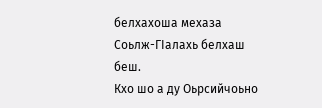белхахоша мехаза Соьлж-ГIалахь белхаш беш.
Кхо шо а ду Оьрсийчоьно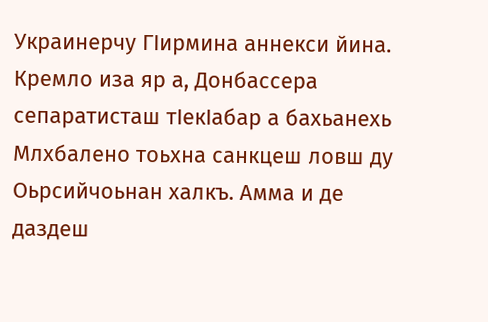Украинерчу ГIирмина аннекси йина. Кремло иза яр а, Донбассера сепаратисташ тIекIабар а бахьанехь Млхбалено тоьхна санкцеш ловш ду Оьрсийчоьнан халкъ. Амма и де даздеш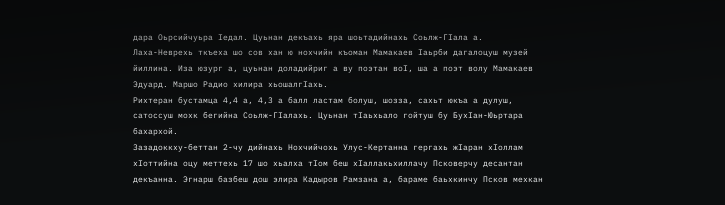дара Оьрсийчуьра Iедал. Цуьнан декъахь яра шоьтадийнахь Соьлж-ГIала а.
Лаха-Неврехь ткъеха шо сов хан ю нохчийн къоман Мамакаев Iаьрби дагалоцуш музей йиллина. Иза юзург а, цуьнан доладийриг а ву поэтан воI, ша а поэт волу Мамакаев Эдуард. Маршо Радио хилира хьошалгIахь.
Рихтеран бустамца 4,4 а, 4,3 а балл ластам болуш, шозза, сахьт юкъа а дулуш, сатоссуш мохк бегийна Соьлж-ГIалахь. Цуьнан тIаьхьало гойтуш бу БухIан-Юьртара бахархой.
Зазадоккху-беттан 2-чу дийнахь Нохчийчохь Улус-Кертанна гергахь жIаран хIоллам хIоттийна оцу меттехь 17 шо хьалха тIом беш хIаллакьхиллачу Псковерчу десантан декъанна. Эгнарш базбеш дош элира Кадыров Рамзана а, бараме баьхкинчу Псков мехкан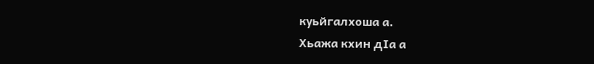куьйгалхоша а.
Хьажа кхин дIа а